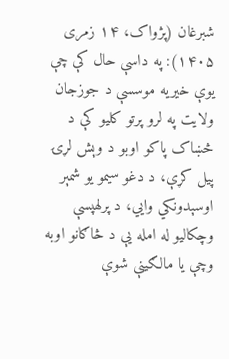شبرغان (پژواک، ۱۴ زمری ۱۴۰۵): په داسې حال کې چې یوې خیریه موسسې د جوزجان ولایت په لرو پرتو کلیو کې د څښاک پاکو اوبو د وېش لړۍ پیل کړې، د دغو سیمو یو شمېر اوسېدونکي وایي، د پرلهپسې وچکالیو له امله یې د څاګانو اوبه وچې یا مالګینې شوې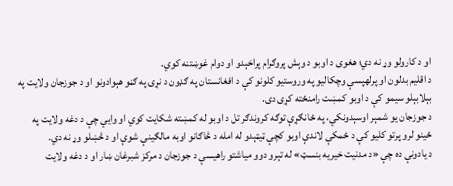او د کارولو وړ نه دي؛ هغوی د اوبو د وېش پروګرام پراخېدو او دوام غوښتنه کوي.
د اقلیم بدلون او پرلهپسې وچکالیو په وروستیو کلونو کې د افغانستان په ګډون د نړۍ په ګڼو هېوادونو او د جوزجان ولایت په بېلابېلو سیمو کې د اوبو کمښت رامنځته کړی دی.
د جوزجان یو شمېر اوسېدونکي، په ځانګړې توګه کروندګر تل د اوبو له کمښته شکایت کوي او وایي چې د دغه ولایت په ځینو لرو پرتو کلیو کې د ځمکې لاندې اوبو کچې ټیټېدو له امله د څاګانو اوبه مالګینې شوې او د څښلو وړ نه دي.
د یادونې ده چې «د مدنیت خیریه بنسټ» له تېرو دوو میاشتو راهیسې د جوزجان د مرکز شبرغان ښار او د دغه ولایت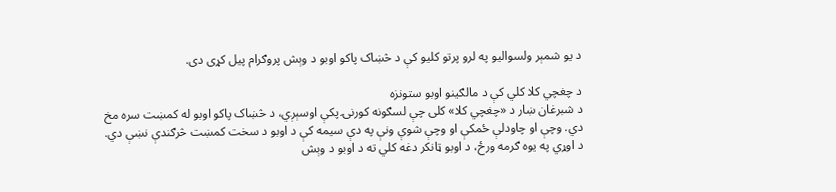د یو شمېر ولسوالیو په لرو پرتو کلیو کې د څښاک پاکو اوبو د وېش پروګرام پیل کړی دی.

د چغچي کلا کلي کې د مالګینو اوبو ستونزه
د شبرغان ښار د «چغچي کلا» کلی چې لسګونه کورنۍ پکې اوسېږي، د څښاک پاکو اوبو له کمښت سره مخ دي. وچې او چاودلې ځمکې او وچې شوې ونې په دې سیمه کې د اوبو د سخت کمښت څرګندې نښې دي.
د اوړي په یوه ګرمه ورځ، د اوبو ټانکر دغه کلي ته د اوبو د وېش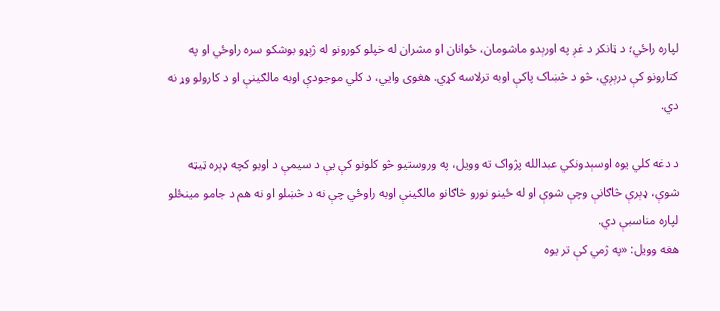لپاره راځي؛ د ټانکر د غږ په اورېدو ماشومان، ځوانان او مشران له خپلو کورونو له ژېړو بوشکو سره راوځي او په کتارونو کې درېږي، څو د څښاک پاکې اوبه ترلاسه کړي. هغوی وایي، د کلي موجودې اوبه مالګینې او د کارولو وړ نه دي.

د دغه کلي یوه اوسېدونکي عبدالله پژواک ته وویل، په وروستیو څو کلونو کې یې د سیمې د اوبو کچه ډېره ټیټه شوې، ډېرې څاګانې وچې شوې او له ځینو نورو څاګانو مالګینې اوبه راوځي چې نه د څښلو او نه هم د جامو مینځلو لپاره مناسبې دي.
هغه وویل: «په ژمي کې تر یوه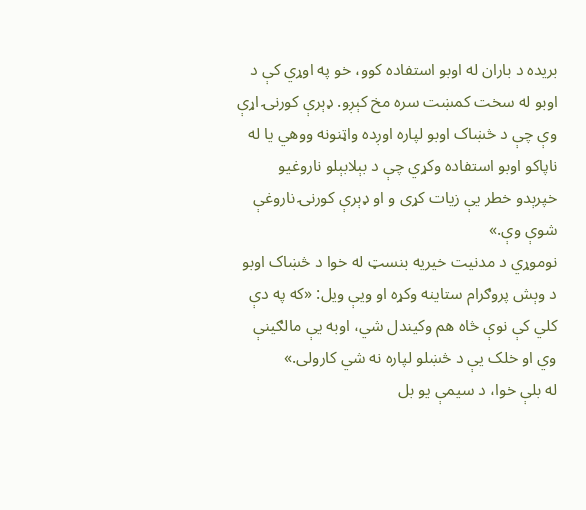بریده د باران له اوبو استفاده کوو، خو په اوړي کې د اوبو له سخت کمښت سره مخ کېږو. ډېرې کورنۍ اړې وې چې د څښاک اوبو لپاره اوږده واټنونه ووهي یا له ناپاکو اوبو استفاده وکړي چې د بېلابېلو ناروغیو خپرېدو خطر یې زیات کړی و او ډېرې کورنۍ ناروغې شوې وې.»
نوموړي د مدنیت خیریه بنسټ له خوا د څښاک اوبو د وېش پروګرام ستاینه وکړه او ویې ویل: «که په دې کلي کې نوې څاه هم وکیندل شي، اوبه یې مالګینې وي او خلک یې د څښلو لپاره نه شي کارولی.»
له بلې خوا، د سیمې یو بل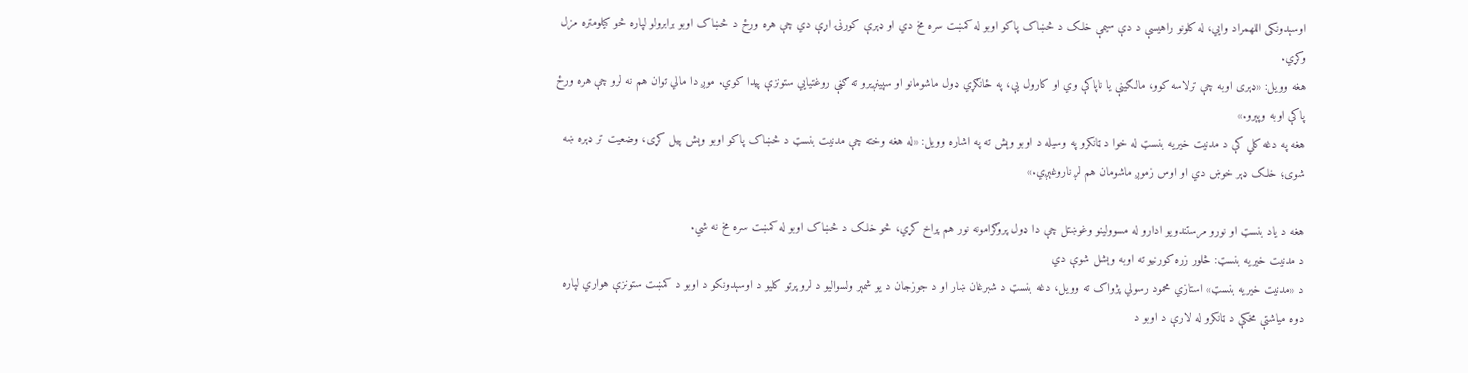اوسېدونکی اللهمراد وایي، له کلونو راهیسې د دې سیمې خلک د څښاک پاکو اوبو له کمښت سره مخ دي او ډېرې کورنۍ اړې دي چې هره ورځ د څښاک اوبو برابرولو لپاره څو کیلومتره مزل وکړي.
هغه وویل: «ډېری اوبه چې ترلاسه کوو، مالګینې یا ناپاکې وي او کارول یې، په ځانګړي ډول ماشومانو او سپینږیرو ته ګڼې روغتیايي ستونزې پیدا کوي. موږ دا مالي توان هم نه لرو چې هره ورځ پاکې اوبه وپېرو.»
هغه په دغه کلي کې د مدنیت خیریه بنسټ له خوا د ټانکرو په وسیله د اوبو وېش ته په اشاره وویل: «له هغه وخته چې مدنیت بنسټ د څښاک پاکو اوبو وېش پیل کړی، وضعیت تر ډېره ښه شوی؛ خلک ډېر خوښ دي او اوس زموږ ماشومان هم لږ ناروغېږي.»

هغه د یاد بنسټ او نورو مرستندویو ادارو له مسوولینو وغوښتل چې دا ډول پروګرامونه نور هم پراخ کړي، څو خلک د څښاک اوبو له کمښت سره مخ نه شي.
د مدنیت خیریه بنسټ: څلور زره کورنیو ته اوبه وېشل شوې دي
د «مدنیت خیریه بنسټ» استازي محمود رسولي پژواک ته وویل، دغه بنسټ د شبرغان ښار او د جوزجان د یو شمېر ولسوالیو د لرو پرتو کلیو د اوسېدونکو د اوبو د کمښت ستونزې هواري لپاره دوه میاشتې مخکې د ټانکرو له لارې د اوبو د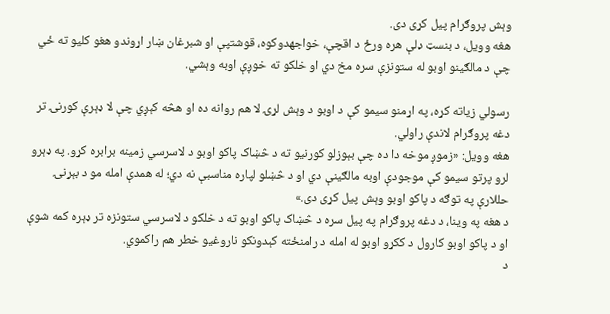وېش پروګرام پیل کړی دی.
هغه وویل، د بنسټ ډلې هره ورځ د اقچې، خواجهدوکوه، قوشتپې او شبرغان ښار اړوندو هغو کلیو ته ځي چې د مالګینو اوبو له ستونزې سره مخ دي او خلکو ته خوږې اوبه وېشي.

رسولي زیاته کړه، په اړمنو سیمو کې د اوبو د وېش لړۍ لا هم روانه ده او هڅه کېږي چې لا ډېرې کورنۍ تر دغه پروګرام لاندې راولي.
هغه وویل: «زموږ موخه دا ده چې بېوزلو کورنیو ته د څښاک پاکو اوبو د لاسرسي زمینه برابره کړو. په ډېرو لرو پرتو سیمو کې موجودې اوبه مالګینې دي او د څښلو لپاره مناسبې نه دي؛ له همدې امله مو د بېړنۍ حللارې په توګه د پاکو اوبو وېش پیل کړی دی.»
د هغه په وینا، د دغه پروګرام په پیل سره د څښاک پاکو اوبو ته د خلکو د لاسرسي ستونزه تر ډېره کمه شوې او د پاکو اوبو کارول د ککړو اوبو له امله د رامنځته کېدونکو ناروغیو خطر هم راکموي.
د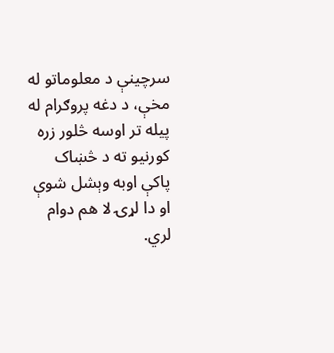سرچینې د معلوماتو له مخې، د دغه پروګرام له پیله تر اوسه څلور زره کورنیو ته د څښاک پاکې اوبه وېشل شوې او دا لړۍ لا هم دوام لري.